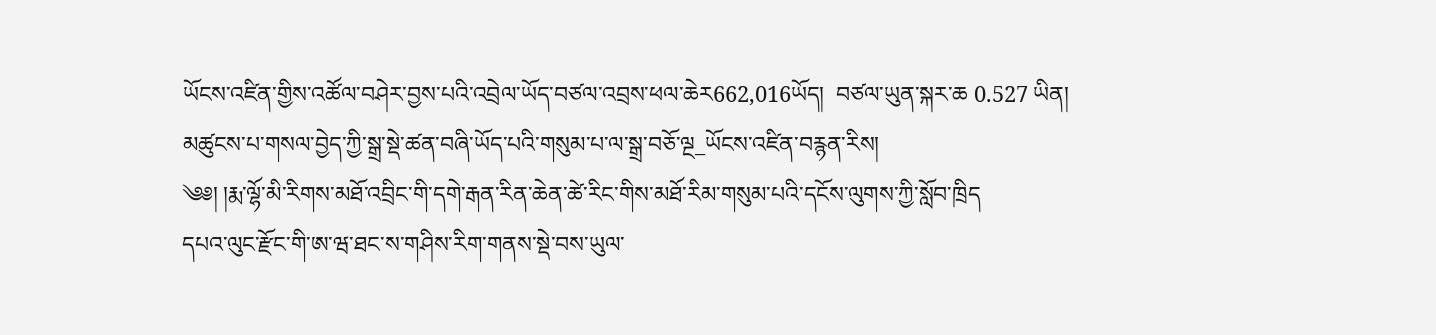ཡོངས་འཛིན་གྱིས་འཚོལ་བཤེར་བྱས་པའི་འབྲེལ་ཡོད་བཙལ་འབྲས་ཕལ་ཆེར662,016ཡོད།  བཙལ་ཡུན་སྐར་ཆ 0.527 ཡིན།
མཚུངས་པ་གསལ་བྱེད་ཀྱི་སྒྲ་སྡེ་ཚན་བཞི་ཡོད་པའི་གསུམ་པ་ལ་སྒྲ་བཅོ་ལྔ_ཡོངས་འཛིན་བརྙན་རིས།
༄༅། །རྨ་ལྷོ་མི་རིགས་མཐོ་འབྲིང་གི་དགེ་རྒན་རིན་ཆེན་ཚེ་རིང་གིས་མཐོ་རིམ་གསུམ་པའི་དངོས་ལུགས་ཀྱི་སློབ་ཁྲིད
དཔའ་ལུང་རྫོང་གི་ཨ་ཝ་ཐང་ས་གཤིས་རིག་གནས་སྡེ་བས་ཡུལ་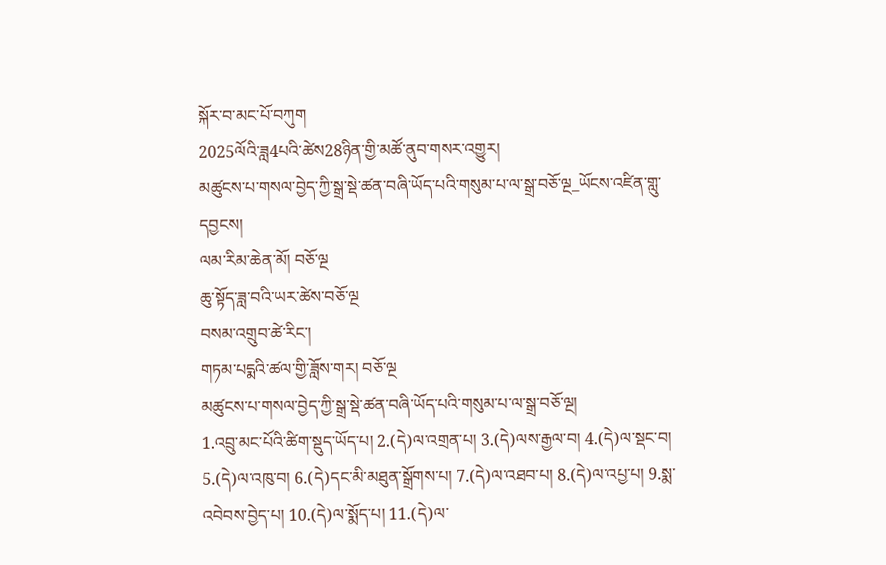སྐོར་བ་མང་པོ་བཀུག
2025ལོའི་ཟླ4པའི་ཚེས28ཉིན་གྱི་མཚོ་ནུབ་གསར་འགྱུར།
མཚུངས་པ་གསལ་བྱེད་ཀྱི་སྒྲ་སྡེ་ཚན་བཞི་ཡོད་པའི་གསུམ་པ་ལ་སྒྲ་བཅོ་ལྔ_ཡོངས་འཛིན་གླུ་དབྱངས།
ལམ་རིམ་ཆེན་མོ། བཅོ་ལྔ
ཆུ་སྟོད་ཟླ་བའི་ཡར་ཚེས་བཅོ་ལྔ
བསམ་འགྲུབ་ཚེ་རིང་།
གཏམ་པདྨའི་ཚལ་གྱི་ཟློས་གར། བཅོ་ལྔ
མཚུངས་པ་གསལ་བྱེད་ཀྱི་སྒྲ་སྡེ་ཚན་བཞི་ཡོད་པའི་གསུམ་པ་ལ་སྒྲ་བཅོ་ལྔ།
1.འབྲུ་མང་པོའི་ཚིག་སྡུད་ཡོད་པ། 2.(དེ)ལ་འགྲན་པ། 3.(དེ)ལས་རྒྱལ་བ། 4.(དེ)ལ་སྡང་བ། 5.(དེ)ལ་འཁུ་བ། 6.(དེ)དང་མི་མཐུན་སྒྲོགས་པ། 7.(དེ)ལ་འཐབ་པ། 8.(དེ)ལ་འཔྱ་པ། 9.སྨ་འབེབས་བྱེད་པ། 10.(དེ)ལ་སྨོད་པ། 11.(དེ)ལ་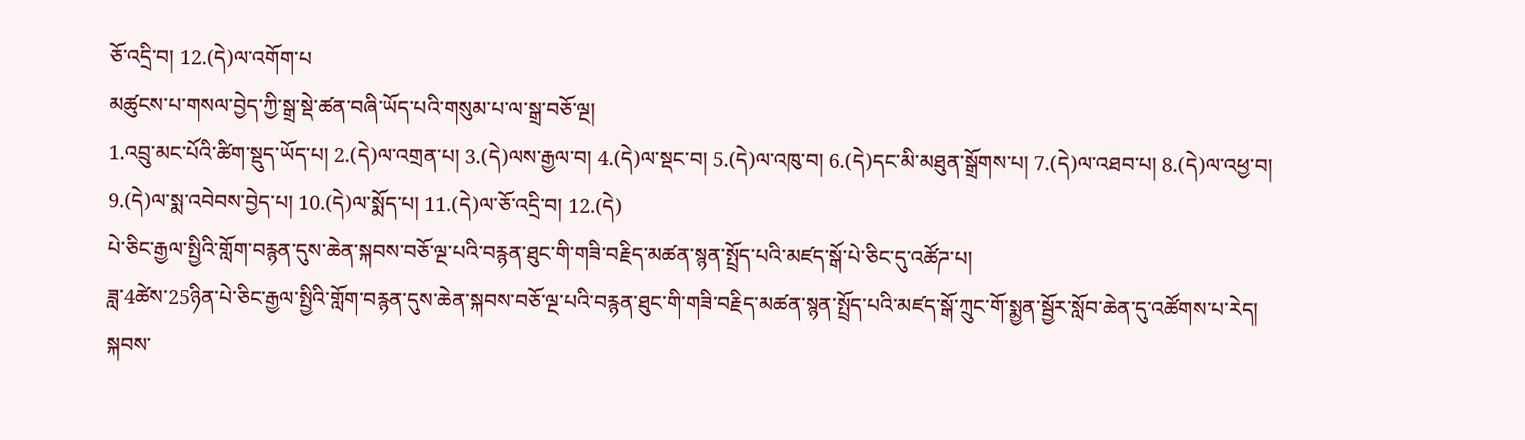ཅོ་འདྲི་བ། 12.(དེ)ལ་འགོག་པ
མཚུངས་པ་གསལ་བྱེད་ཀྱི་སྒྲ་སྡེ་ཚན་བཞི་ཡོད་པའི་གསུམ་པ་ལ་སྒྲ་བཅོ་ལྔ།
1.འབྲུ་མང་པོའི་ཚིག་སྡུད་ཡོད་པ། 2.(དེ)ལ་འགྲན་པ། 3.(དེ)ལས་རྒྱལ་བ། 4.(དེ)ལ་སྡང་བ། 5.(དེ)ལ་འཁུ་བ། 6.(དེ)དང་མི་མཐུན་སྒྲོགས་པ། 7.(དེ)ལ་འཐབ་པ། 8.(དེ)ལ་འཕྱ་བ། 9.(དེ)ལ་སྨ་འབེབས་བྱེད་པ། 10.(དེ)ལ་སྨོད་པ། 11.(དེ)ལ་ཅོ་འདྲི་བ། 12.(དེ)
པེ་ཅིང་རྒྱལ་སྤྱིའི་གློག་བརྙན་དུས་ཆེན་སྐབས་བཅོ་ལྔ་པའི་བརྙན་ཐུང་གི་གཟི་བརྗིད་མཚན་སྙན་སྤྲོད་པའི་མཛད་སྒོ་པེ་ཅིང་དུ་འཚོཌ་པ།
ཟླ་4ཚེས་25ཉིན་པེ་ཅིང་རྒྱལ་སྤྱིའི་གློག་བརྙན་དུས་ཆེན་སྐབས་བཅོ་ལྔ་པའི་བརྙན་ཐུང་གི་གཟི་བརྗིད་མཚན་སྙན་སྤྲོད་པའི་མཛད་སྒོ་ཀྲུང་གོ་སྨྱན་སྦྱོར་སློབ་ཆེན་དུ་འཚོགས་པ་རེད། སྐབས་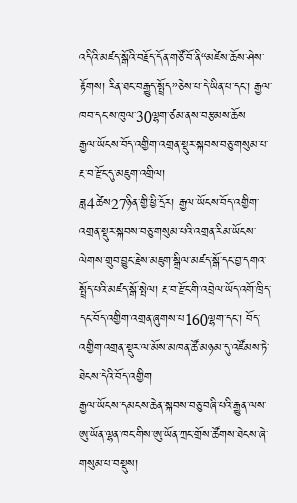འདིའི་མཛད་སྒོའི་བརྗོད་དོན་གཙོ་བོ་ནི“མཛེས་ཆོས་ཤེས་རྟོགས། རིན་ཐང་བརྒྱུད་སྤྲོད”ཅེས་པ་དེ་ཡིན་པ་དང་། རྒྱལ་ཁབ་དང་ས་ཁུལ་30ལྷག་ཙམ་ནས་བརྩམས་ཆོས
རྒྱལ་ཡོངས་བོད་འགྱིག་འགྲན་སྡུར་སྐབས་བཅུ་གསུམ་པ་རྔ་བ་རྫོང་དུ་མཇུག་འགྲིལ།
ཟླ4ཚེས27ཉིན་གྱི་ཕྱི་དྲོར། རྒྱལ་ཡོངས་བོད་འགྱིག་འགྲན་སྡུར་སྐབས་བཅུ་གསུམ་པའི་འགྲན་རིམ་ཡོངས་ལེགས་གྲུབ་བྱུང་རྗེས་མཇུག་སྒྲིལ་མཛད་སྒོ་དང་བྱ་དགའ་སྤྲོད་པའི་མཛད་སྒོ་སྤེལ། རྔ་བ་རྫོང་གི་འབྲེལ་ཡོད་འགོ་ཁྲིད་དང་བོད་འགྱིག་འགྲན་ཞུགས་པ160ལྷག་དང་། བོད་འགྱིག་འགྲན་སྡུར་ལ་མོས་མཁན་ཚོ་མཉམ་དུ་འཛོམས་ཏེ་ཐེངས་དེའི་བོད་འགྱིག
རྒྱལ་ཡོངས་དམངས་ཆེན་སྐབས་བཅུ་བཞི་པའི་རྒྱུན་ལས་ཨུ་ཡོན་ལྷན་ཁང་གིས་ཨུ་ཡོན་ཀྲང་གྲོས་ཚོགས་ཐེངས་ཞེ་གསུམ་པ་བསྡུས།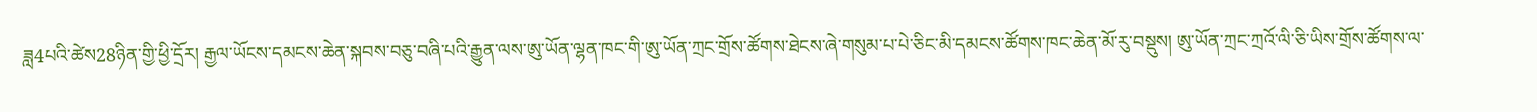ཟླ4པའི་ཚེས28ཉིན་གྱི་ཕྱི་དྲོར། རྒྱལ་ཡོངས་དམངས་ཆེན་སྐབས་བཅུ་བཞི་པའི་རྒྱུན་ལས་ཨུ་ཡོན་ལྷན་ཁང་གི་ཨུ་ཡོན་ཀྲང་གྲོས་ཚོགས་ཐེངས་ཞེ་གསུམ་པ་པེ་ཅིང་མི་དམངས་ཚོགས་ཁང་ཆེན་མོ་རུ་བསྡུས། ཨུ་ཡོན་ཀྲང་ཀྲའོ་ལི་ཅི་ཡིས་གྲོས་ཚོགས་ལ་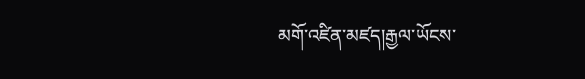མགོ་འཛིན་མཛད།རྒྱལ་ཡོངས་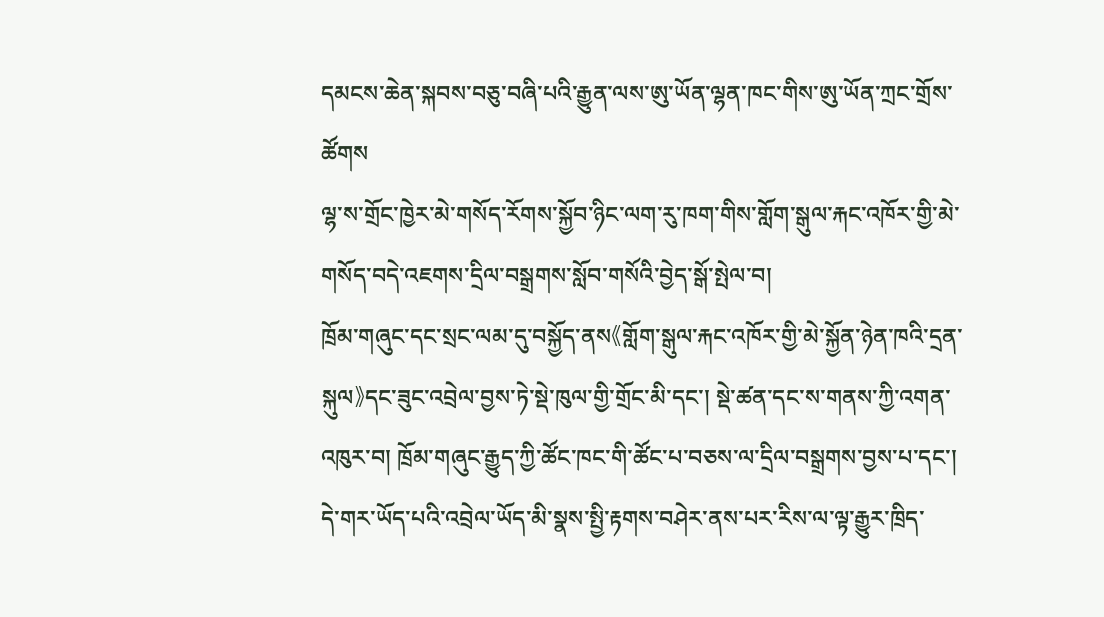དམངས་ཆེན་སྐབས་བཅུ་བཞི་པའི་རྒྱུན་ལས་ཨུ་ཡོན་ལྷན་ཁང་གིས་ཨུ་ཡོན་ཀྲང་གྲོས་ཚོགས
ལྷ་ས་གྲོང་ཁྱེར་མེ་གསོད་རོགས་སྐྱོབ་ཉིང་ལག་རུ་ཁག་གིས་གློག་སྒུལ་རྐང་འཁོར་གྱི་མེ་གསོད་བདེ་འཇགས་དྲིལ་བསྒྲགས་སློབ་གསོའི་བྱེད་སྒོ་སྤེལ་བ།
ཁྲོམ་གཞུང་དང་སྲང་ལམ་དུ་བསྐྱོད་ནས《གློག་སྒུལ་རྐང་འཁོར་གྱི་མེ་སྐྱོན་ཉེན་ཁའི་དྲན་སྐུལ》དང་ཟུང་འབྲེལ་བྱས་ཏེ་སྡེ་ཁུལ་གྱི་གྲོང་མི་དང་། སྡེ་ཚན་དང་ས་གནས་ཀྱི་འགན་འཁུར་བ། ཁྲོམ་གཞུང་རྒྱུད་ཀྱི་ཚོང་ཁང་གི་ཚོང་པ་བཅས་ལ་དྲིལ་བསྒྲགས་བྱས་པ་དང་། དེ་གར་ཡོད་པའི་འབྲེལ་ཡོད་མི་སྣས་སྤྱི་རྟགས་བཤེར་ནས་པར་རིས་ལ་ལྟ་རྒྱུར་ཁྲིད་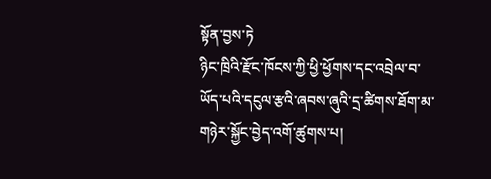སྟོན་བྱས་ཏེ
ཉིང་ཁྲིའི་རྫོང་ཁོངས་ཀྱི་ཕྱི་ཕྱོགས་དང་འབྲེལ་བ་ཡོད་པའི་དངུལ་རྩའི་ཞབས་ཞུའི་དྲ་ཚིགས་ཐོག་མ་གཉེར་སྐྱོང་བྱེད་འགོ་ཚུགས་པ།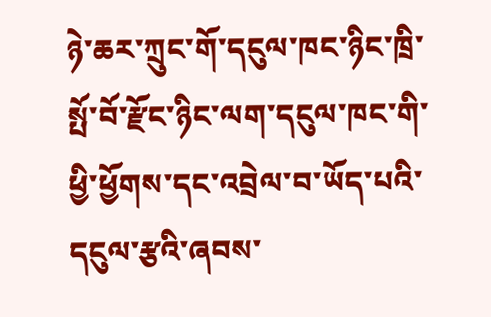ཉེ་ཆར་ཀྲུང་གོ་དངུལ་ཁང་ཉིང་ཁྲི་སྤོ་བོ་རྫོང་ཉིང་ལག་དངུལ་ཁང་གི་ཕྱི་ཕྱོགས་དང་འབྲེལ་བ་ཡོད་པའི་དངུལ་རྩའི་ཞབས་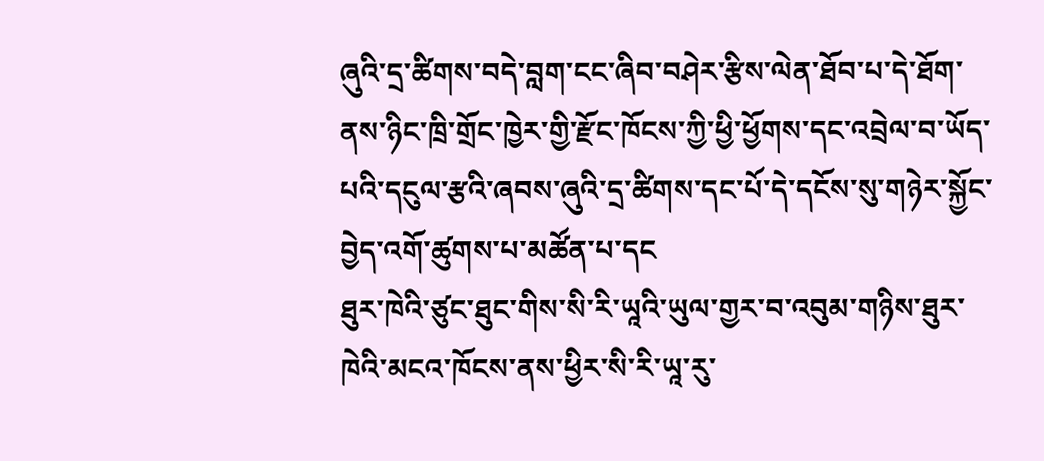ཞུའི་དྲ་ཚིགས་བདེ་བླག་ངང་ཞིབ་བཤེར་རྩིས་ལེན་ཐོབ་པ་དེ་ཐོག་ནས་ཉིང་ཁྲི་གྲོང་ཁྱེར་གྱི་རྫོང་ཁོངས་ཀྱི་ཕྱི་ཕྱོགས་དང་འབྲེལ་བ་ཡོད་པའི་དངུལ་རྩའི་ཞབས་ཞུའི་དྲ་ཚིགས་དང་པོ་དེ་དངོས་སུ་གཉེར་སྐྱོང་བྱེད་འགོ་ཚུགས་པ་མཚོན་པ་དང
ཐུར་ཁེའི་ཙུང་ཐུང་གིས་སི་རི་ཡཱའི་ཡུལ་གྱར་བ་འབུམ་གཉིས་ཐུར་ཁེའི་མངའ་ཁོངས་ནས་ཕྱིར་སི་རི་ཡཱ་རུ་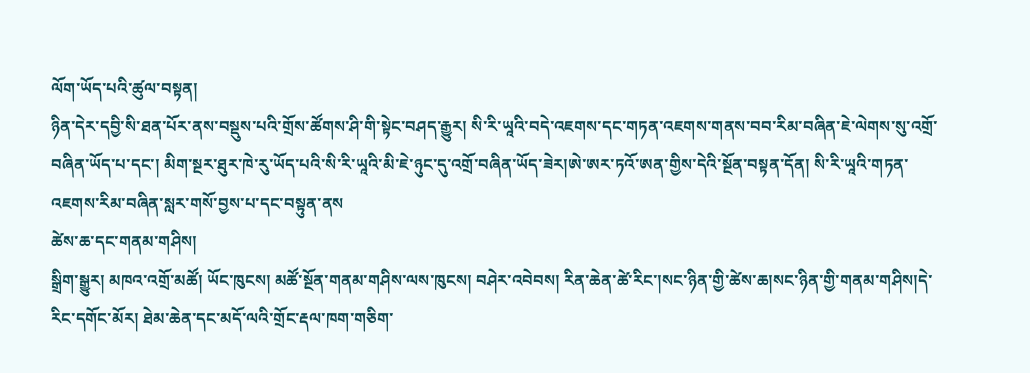ལོག་ཡོད་པའི་ཚུལ་བསྟན།
ཉིན་དེར་དབྱི་སི་ཐན་པོར་ནས་བསྡུས་པའི་གྲོས་ཚོགས་ཤི་གི་སྟེང་བཤད་རྒྱུར། སི་རི་ཡཱའི་བདེ་འཇགས་དང་གཏན་འཇགས་གནས་བབ་རིམ་བཞིན་ཇེ་ལེགས་སུ་འགྲོ་བཞིན་ཡོད་པ་དང་། མིག་སྔར་ཐུར་ཁེ་རུ་ཡོད་པའི་སི་རི་ཡཱའི་མི་ཇེ་ཉུང་དུ་འགྲོ་བཞིན་ཡོད་ཟེར།ཨེ་ཨར་ཏའོ་ཨན་གྱིས་དེའི་སྔོན་བསྟན་དོན། སི་རི་ཡཱའི་གཏན་འཇགས་རིམ་བཞིན་སླར་གསོ་བྱས་པ་དང་བསྟུན་ནས
ཚེས་ཆ་དང་གནམ་གཤིས།
སྒྲིག་སྒྱུར། མཁའ་འགྲོ་མཚོ། ཡོང་ཁུངས། མཚོ་སྔོན་གནམ་གཤིས་ལས་ཁུངས། བཤེར་འབེབས། རིན་ཆེན་ཚེ་རིང་།སང་ཉིན་གྱི་ཚེས་ཆ།སང་ཉིན་གྱི་གནམ་གཤིས།དེ་རིང་དགོང་མོར། ཐེམ་ཆེན་དང་མདོ་ལའི་གྲོང་རྡལ་ཁག་གཅིག་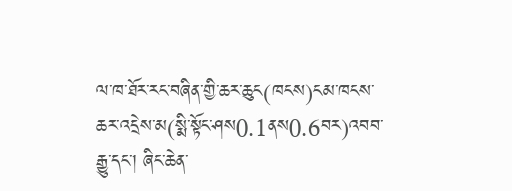ལ་ཁ་ཐོར་རང་བཞིན་གྱི་ཆར་ཆུང(ཁངས)ངམ་ཁངས་ཆར་འདྲེས་མ(སྨི་སྟོང་ཤས0.1ནས0.6བར)འབབ་རྒྱུ་དང་། ཞིང་ཆེན་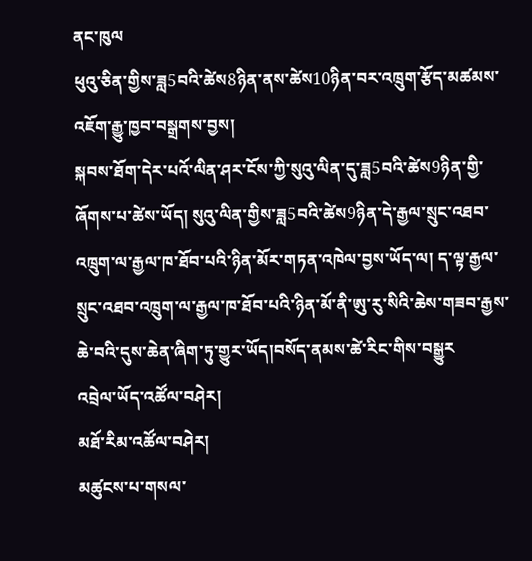ནང་ཁུལ
ཕུའུ་ཅིན་གྱིས་ཟླ5བའི་ཚེས8ཉིན་ནས་ཚེས10ཉིན་བར་འཁྲུག་རྩོད་མཚམས་འཇོག་རྒྱུ་ཁྱབ་བསྒྲགས་བྱས།
སྐབས་ཐོག་དེར་པའོ་ལིན་ཤར་ངོས་ཀྱི་སུའུ་ལིན་དུ་ཟླ5བའི་ཚེས9ཉིན་གྱི་ཞོགས་པ་ཚེས་ཡོད། སུའུ་ལིན་གྱིས་ཟླ5བའི་ཚེས9ཉིན་དེ་རྒྱལ་སྲུང་འཐབ་འཁྲུག་ལ་རྒྱལ་ཁ་ཐོབ་པའི་ཉིན་མོར་གཏན་འཁེལ་བྱས་ཡོད་ལ། ད་ལྟ་རྒྱལ་སྲུང་འཐབ་འཁྲུག་ལ་རྒྱལ་ཁ་ཐོབ་པའི་ཉིན་མོ་ནི་ཨུ་རུ་སིའི་ཆེས་གཟབ་རྒྱས་ཆེ་བའི་དུས་ཆེན་ཞིག་ཏུ་གྱུར་ཡོད།བསོད་ནམས་ཚེ་རིང་གིས་བསྒྱུར
འབྲེལ་ཡོད་འཚོལ་བཤེར།
མཐོ་རིམ་འཚོལ་བཤེར།
མཚུངས་པ་གསལ་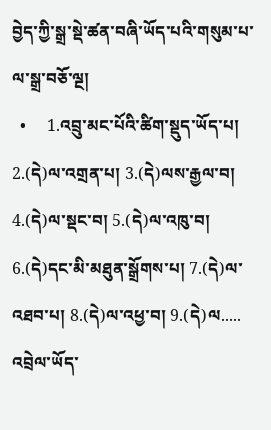བྱེད་ཀྱི་སྒྲ་སྡེ་ཚན་བཞི་ཡོད་པའི་གསུམ་པ་ལ་སྒྲ་བཅོ་ལྔ།
  •     1.འབྲུ་མང་པོའི་ཚིག་སྡུད་ཡོད་པ། 2.(དེ)ལ་འགྲན་པ། 3.(དེ)ལས་རྒྱལ་བ། 4.(དེ)ལ་སྡང་བ། 5.(དེ)ལ་འཁུ་བ། 6.(དེ)དང་མི་མཐུན་སྒྲོགས་པ། 7.(དེ)ལ་འཐབ་པ། 8.(དེ)ལ་འཕྱ་བ། 9.(དེ)ལ.....
འབྲེལ་ཡོད་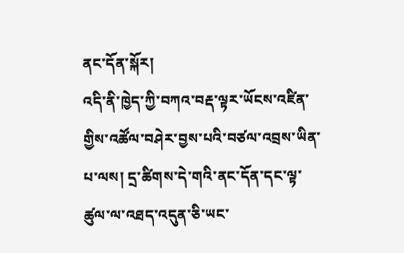ནང་དོན་སྐོར།
འདི་ནི་ཁྱེད་ཀྱི་བཀའ་བརྡ་ལྟར་ཡོངས་འཛིན་གྱིས་འཚོལ་བཤེར་བྱས་པའི་བཙལ་འབྲས་ཡིན་པ་ལས། དྲ་ཚིགས་དེ་གའི་ནང་དོན་དང་ལྟ་ཚུལ་ལ་འཐད་འདུན་ཅི་ཡང་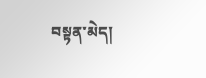བསྟན་མེད།